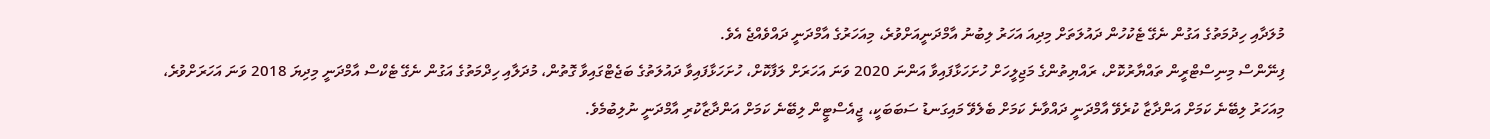މުލަދާއި ހިދުމަތުގެ އަގުން ނެގޭ ޓެކުހުން ދައުލަތަށް މިދިއަ އަހަރު ލިބުނު އާމްދަނީއަށްވުރެ، މިއަހަރުގެ އާމްދަނީ ދައްވެއްޖެ އެވެ.
ފިނޭންސް މިނިސްޓްރީން ތައްޔާރުކޮށް، ރައްޔިތުންގެ މަޖިލީހަށް ހުށަހަޅާފައިވާ އަންނަ 2020 ވަނަ އަހަރަށް ލަފާކޮށް، ހުށަހަޅާފައިވާ ދައުލަތުގެ ބަޖެޓްގައިވާ ގޮތުން، މުދަލާއި ހިދްމަތުގެ އަގުން ނެގޭ ޓެކްސް އާމްދަނީ މިދިޔަ 2018 ވަނަ އަހަރަށްވުރެ، މިއަހަރު ލިބޭނެ ކަމަށް އަންދާޒާ ކުރެވޭ އާމްދަނީ ދައްވާނެ ކަމަށް ބެލެވޭ މައިގަނޑު ސަބަބަކީ، ޖީއެސްޓީން ލިބޭނެ ކަމަށް އަންދާޒާކުރި އާމްދަނީ ނުލިބުމެވެ.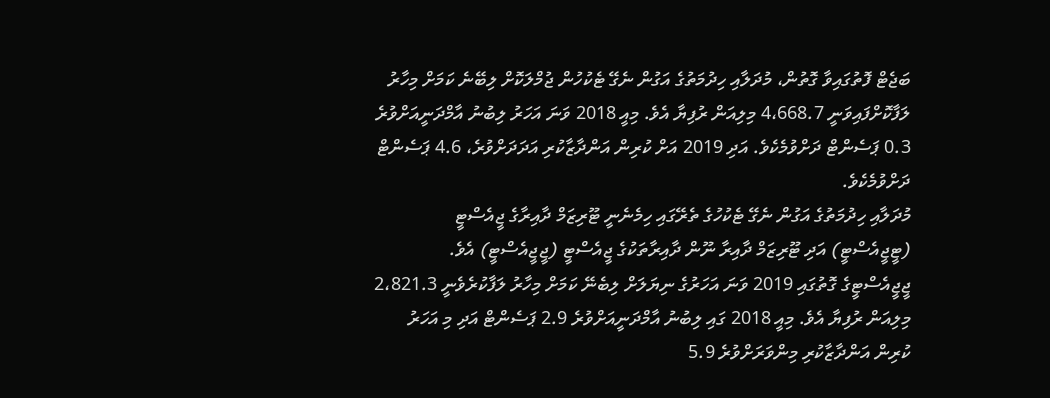ބަޖެޓް ފޮތުގައިވާ ގޮތުން، މުދަލާއި ހިދުމަތުގެ އަގުން ނެގޭ ޓެކުހުން ޖުމްލަކޮށް ލިބޭނެ ކަމަށް މިހާރު ލަފާކޮށްފައިވަނީ 4،668.7 މިލިއަން ރުފިޔާ އެވެ. މިއީ 2018 ވަނަ އަހަރު ލިބުނު އާމްދަނީއަށްވުރެ 0.3 ޕަސެންޓް ދަށްވުމެކެވެ. އަދި 2019 އަށް ކުރިން އަންދާޒާކުރި އަދަދަށްވުރެ، 4.6 ޕަސެންޓް ދަށްވުމެކެވެ.
މުދަލާއި ހިދުމަތުގެ އަގުން ނެގޭ ޓެކުހުގެ ތެރޭގައި ހިމެނެނީ ޓޫރިޒަމް ދާއިރާގެ ޖީއެސްޓީ (ޓީޖީއެސްޓީ) އަދި ޓޫރިޒަމް ދާއިރާ ނޫން ދާއިރާތަކުގެ ޖީއެސްޓީ (ޖީޖީއެސްޓީ) އެވެ.
ޖީޖީއެސްޓީގެ ގޮތުގައި 2019 ވަނަ އަހަރުގެ ނިޔަލަށް ލިބެނޭ ކަމަށް މިހާރު ލަފާކުރެވެނީ 2،821.3 މިލިއަން ރުފިޔާ އެވެ. މިއީ 2018 ގައި ލިބުނު އާމްދަނީއަށްވުރެ 2.9 ޕަސެންޓް އަދި މި އަހަރު ކުރިން އަންދާޒާކުރި މިންވަރަށްވުރެ 5.9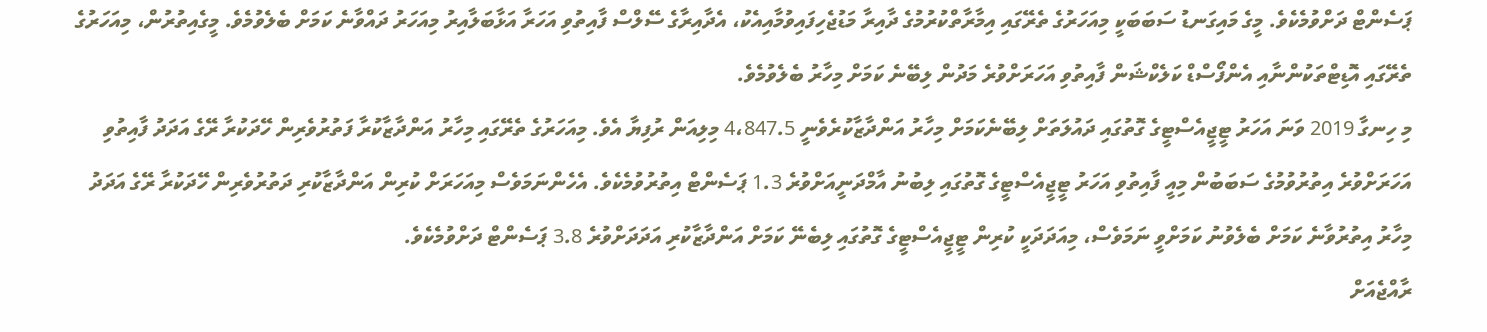ޕަސެންޓް ދަށްވުމެކެވެ. މީގެ މައިގަނޑު ސަބަބަކީ މިއަހަރުގެ ތެރޭގައި އިމާރާތްކުރުމުގެ ދާއިރާ މަޑުޖެހިފައިވުމާއިއެކު، އެދާއިރާގެ ސޭލްސް ފާއިތުވި އަހަރާ އަޅާބަލާއިރު މިއަހަރު ދައްވާނެ ކަމަށް ބެލެވުމެވެ. މީގެއިތުރުން، މިއަހަރުގެ ތެރޭގައި އޮޑިޓްތަކުންނާއި އެންފޯސްޑް ކަލެކްޝަން ފާއިތުވި އަހަރަށްވުރެ މަދުން ލިބޭނެ ކަމަށް މިހާރު ބެލެވުމެވެ.
މި ހިނގާ 2019 ވަނަ އަހަރު ޓީޖީއެސްޓީގެ ގޮތުގައި ދައުލަތަށް ލިބޭނެކަމަށް މިހާރު އަންދާޒާކުރެވެނީ 4،847.5 މިލިއަން ރުފިޔާ އެވެ. މިއަހަރުގެ ތެރޭގައި މިހާރު އަންދާޒާކުރާ ފަތުރުވެރިން ހޭދަކުރާ ރޭގެ އަދަދު ފާއިތުވި އަހަރަށްވުރެ އިތުރުވުމުގެ ސަބަބުން މިއީ ފާއިތުވި އަހަރު ޓީޖީއެސްޓީގެ ގޮތުގައި ލިބުނު އާމްދަނީއަށްވުރެ 1.3 ޕަސެންޓް އިތުރުވުމެކެވެ. އެހެންނަމަވެސް މިއަހަރަށް ކުރިން އަންދާޒާކުރި ދަތުރުވެރިން ހޭދަކުރާ ރޭގެ އަދަދު މިހާރު އިތުރުވާނެ ކަމަށް ބެލެވުނު ކަމަށްވީ ނަމަވެސް، މިއަދަދަކީ ކުރިން ޓީޖީއެސްޓީގެ ގޮތުގައި ލިބެނޭ ކަމަށް އަންދާޒާކުރި އަދަދަށްވުރެ 3.8 ޕަސެންޓް ދަށްވުމެކެވެ.
ރާއްޖެއަށް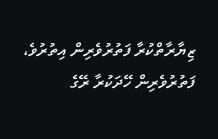ޒިޔާރާތްކުރާ ފަތުރުވެރިން އިތުރުވެ، ފަތުރުވެރިން ހޭދަކުރާ ރޭގެ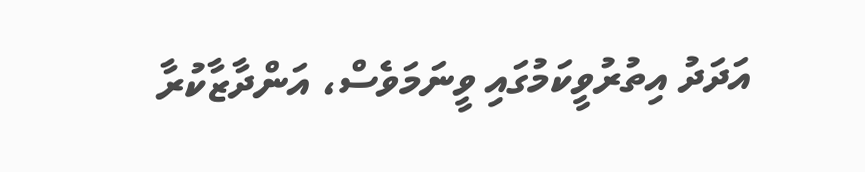އަދަދު އިތުރުވީކަމުގައި ވީނަމަވެސް، އަންދާޒާކުރާ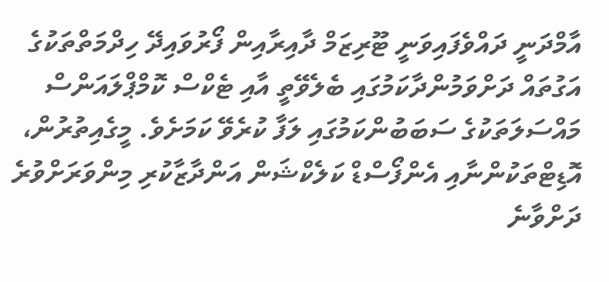އާމްދަނީ ދައްވެފައިވަނީ ޓޫރިޒަމް ދާއިރާއިން ފޯރުވައިދޭ ހިދްމަތްތަކުގެ އަގުތައް ދަށްވަމުންދާކަމުގައި ބެލެވޭތީ އާއި ޓެކްސް ކޮމްޕްލައަންސް މައްސަލަތަކުގެ ސަބަބުންކަމުގައި ލަފާ ކުރެވޭ ކަމަށެވެ. މީގެއިތުރުން، އޮޑިޓްތަކުންނާއި އެންފޯސްޑް ކަލެކްޝަން އަންދާޒާކުރި މިންވަރަށްވުރެ ދަށްވާނެ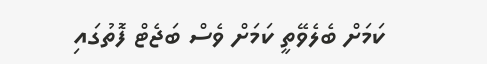ކަމަށް ބެލެވޭތީ ކަމަށް ވެސް ބަޖެޓް ފޮތުގައި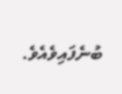ބުނެފައިވެއެވެ.